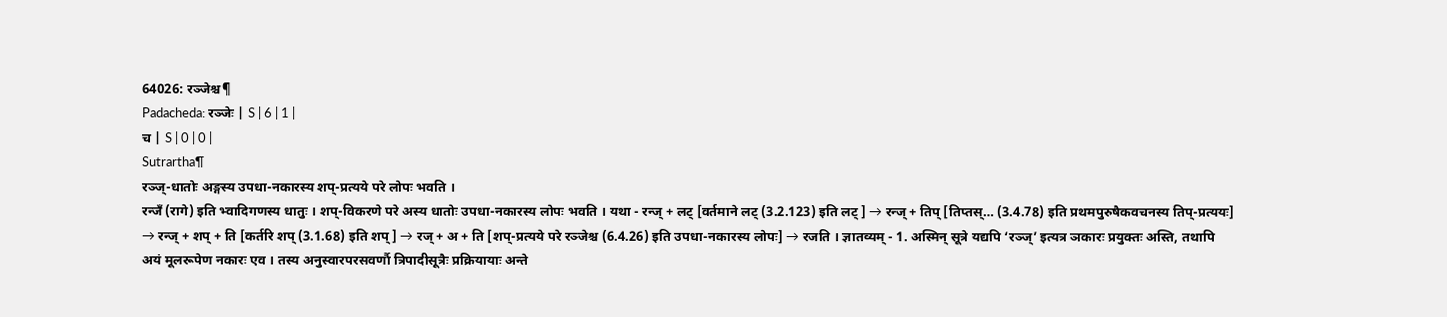64026: रञ्जेश्च¶
Padacheda: रञ्जेः | S | 6 | 1 |
च | S | 0 | 0 |
Sutrartha¶
रञ्ज्-धातोः अङ्गस्य उपधा-नकारस्य शप्-प्रत्यये परे लोपः भवति ।
रन्जँ (रागे) इति भ्वादिगणस्य धातुः । शप्-विकरणे परे अस्य धातोः उपधा-नकारस्य लोपः भवति । यथा - रन्ज् + लट् [वर्तमाने लट् (3.2.123) इति लट् ] → रन्ज् + तिप् [तिप्तस्… (3.4.78) इति प्रथमपुरुषैकवचनस्य तिप्-प्रत्ययः] → रन्ज् + शप् + ति [कर्तरि शप् (3.1.68) इति शप्] → रज् + अ + ति [शप्-प्रत्यये परे रञ्जेश्च (6.4.26) इति उपधा-नकारस्य लोपः] → रजति । ज्ञातव्यम् - 1. अस्मिन् सूत्रे यद्यपि ‘रञ्ज्’ इत्यत्र ञकारः प्रयुक्तः अस्ति, तथापि अयं मूलरूपेण नकारः एव । तस्य अनुस्वारपरसवर्णौ त्रिपादीसूत्रैः प्रक्रियायाः अन्ते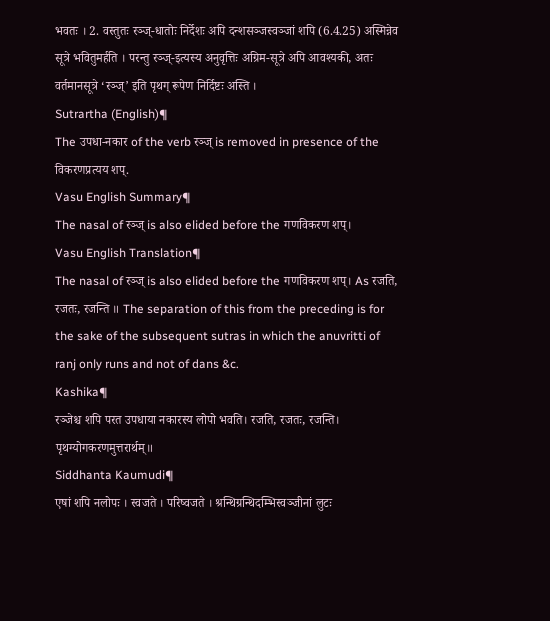भवतः । 2. वस्तुतः रञ्ज्-धातोः निर्देशः अपि दन्शसञ्जस्वञ्जां शपि (6.4.25) अस्मिन्नेव सूत्रे भवितुमर्हति । परन्तु रञ्ज्-इत्यस्य अनुवृत्तिः अग्रिम-सूत्रे अपि आवश्यकी, अतः वर्तमानसूत्रे ‘रञ्ज्’ इति पृथग् रूपेण निर्दिष्टः अस्ति ।
Sutrartha (English)¶
The उपधा-नकार of the verb रञ्ज् is removed in presence of the विकरणप्रत्यय शप्.
Vasu English Summary¶
The nasal of रञ्ज् is also elided before the गणविकरण शप्।
Vasu English Translation¶
The nasal of रञ्ज् is also elided before the गणविकरण शप्। As रजति, रजतः, रजन्ति ॥ The separation of this from the preceding is for the sake of the subsequent sutras in which the anuvritti of ranj only runs and not of dans &c.
Kashika¶
रञ्जेश्च शपि परत उपधाया नकारस्य लोपो भवति। रजति, रजतः, रजन्ति। पृथग्योगकरणमुत्तरार्थम्॥
Siddhanta Kaumudi¶
एषां शपि नलोपः । स्वजते । परिष्वजते । श्रन्थिग्रन्थिदम्भिस्वञ्जीनां लुटः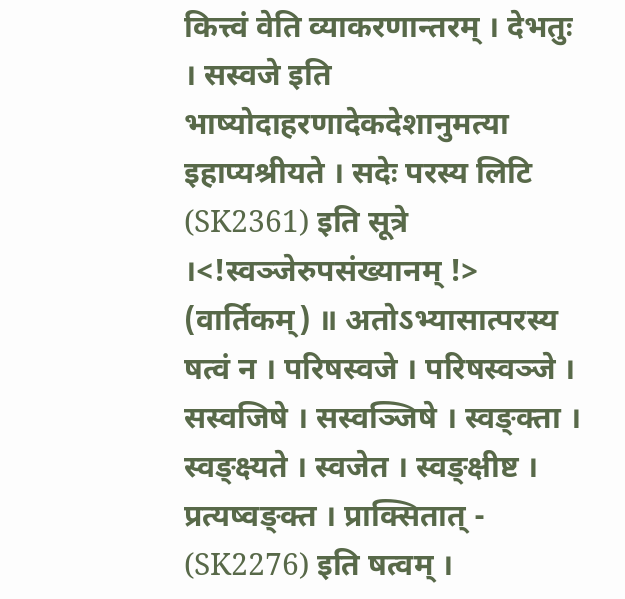कित्त्वं वेति व्याकरणान्तरम् । देभतुः । सस्वजे इति भाष्योदाहरणादेकदेशानुमत्या इहाप्यश्रीयते । सदेः परस्य लिटि (SK2361) इति सूत्रे ।<!स्वञ्जेरुपसंख्यानम् !> (वार्तिकम्) ॥ अतोऽभ्यासात्परस्य षत्वं न । परिषस्वजे । परिषस्वञ्जे । सस्वजिषे । सस्वञ्जिषे । स्वङ्क्ता । स्वङ्क्ष्यते । स्वजेत । स्वङ्क्षीष्ट । प्रत्यष्वङ्क्त । प्राक्सितात् - (SK2276) इति षत्वम् ।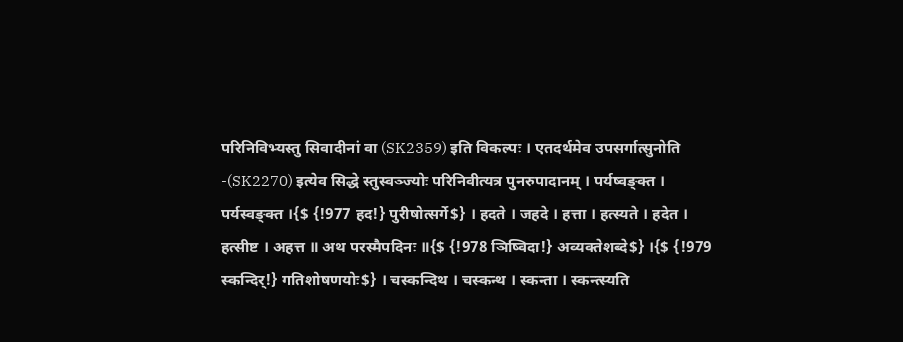परिनिविभ्यस्तु सिवादीनां वा (SK2359) इति विकल्पः । एतदर्थमेव उपसर्गात्सुनोति -(SK2270) इत्येव सिद्धे स्तुस्वञ्ज्योः परिनिवीत्यत्र पुनरुपादानम् । पर्यष्वङ्क्त । पर्यस्वङ्क्त ।{$ {!977 हद!} पुरीषोत्सर्गे$} । हदते । जहदे । हत्ता । हत्स्यते । हदेत । हत्सीष्ट । अहत्त ॥ अथ परस्मैपदिनः ॥{$ {!978 ञिष्विदा!} अव्यक्तेशब्दे$} ।{$ {!979 स्कन्दिर्!} गतिशोषणयोः$} । चस्कन्दिथ । चस्कन्थ । स्कन्ता । स्कन्त्स्यति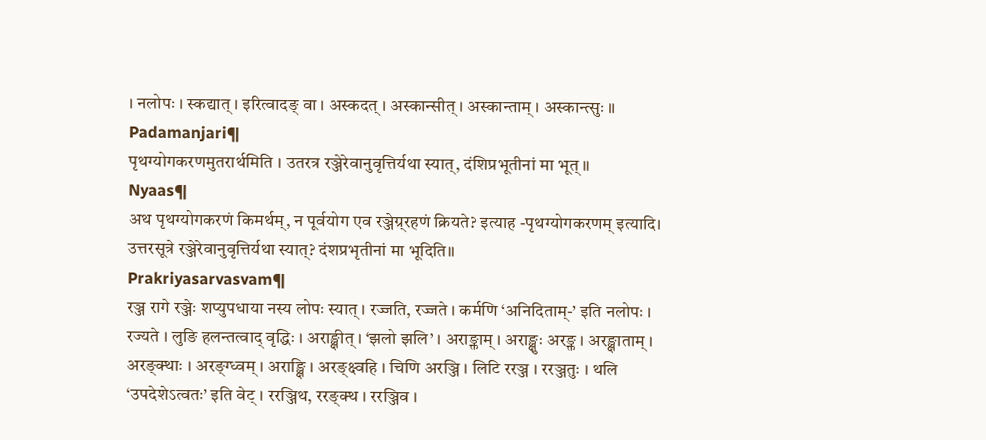। नलोपः । स्कद्यात् । इरित्वादङ् वा । अस्कदत् । अस्कान्सीत् । अस्कान्ताम् । अस्कान्त्सुः ॥
Padamanjari¶
पृथग्योगकरणमुतरार्थमिति । उतरत्र रञ्जेरेवानुवृत्तिर्यथा स्यात्, दंशिप्रभूतीनां मा भूत् ॥
Nyaas¶
अथ पृथग्योगकरणं किमर्थम्, न पूर्वयोग एव रञ्जेग्र्रहणं क्रियते? इत्याह -पृथग्योगकरणम् इत्यादि। उत्तरसूत्रे रञ्जेरेवानुवृत्तिर्यथा स्यात्? दंशप्रभृतीनां मा भूदिति॥
Prakriyasarvasvam¶
रञ्ज रागे रञ्जेः शप्युपधाया नस्य लोपः स्यात् । रज्जति, रज्जते । कर्मणि ‘अनिदिताम्-’ इति नलोपः । रज्यते । लुङि हलन्तत्वाद् वृद्धिः । अराङ्क्षीत् । ‘झलो झलि’ । अराङ्क्ताम् । अराङ्क्षुः अरङ्क्त । अरङ्क्षाताम् । अरङ्क्थाः । अरङ्ग्ध्वम् । अराङ्क्षि । अरङ्क्ष्वहि । चिणि अरञ्जि । लिटि ररञ्ज । ररञ्जतुः । थलि ‘उपदेशेऽत्वतः’ इति वेट् । ररञ्जिथ, ररङ्क्थ । ररञ्जिव ।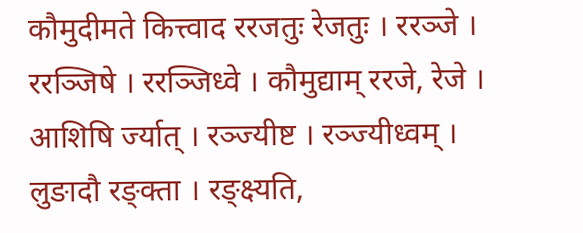कौमुदीमते कित्त्वाद ररजतुः रेजतुः । ररञ्जे । ररञ्जिषे । ररञ्जिध्वे । कौमुद्याम् ररजे, रेजे । आशिषि र्ज्यात् । रञ्ज्यीष्ट । रञ्ज्यीध्वम् । लुङादौ रङ्क्ता । रङ्क्ष्यति,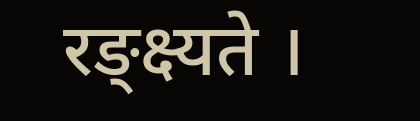रङ्क्ष्यते ।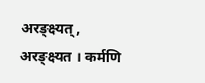अरङ्क्ष्यत्, अरङ्क्ष्यत । कर्मणि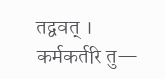तद्ववत् । कर्मकर्तरि तु—